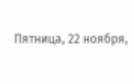Пятница, 22 ноября,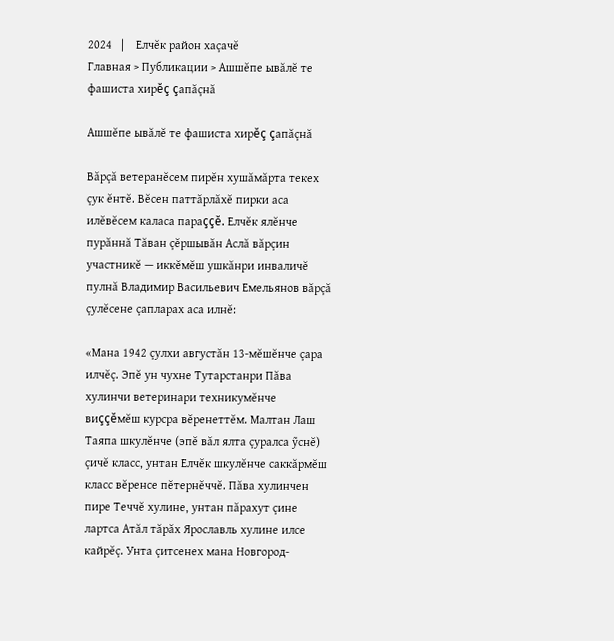2024   |    Елчĕк район хаçачĕ
Главная > Публикации > Ашшĕпе ывăлĕ те фашиста хирĕç çапăçнă

Ашшĕпе ывăлĕ те фашиста хирĕç çапăçнă

Вăрçă ветеранĕсем пирĕн хушăмăрта текех çук ĕнтĕ. Вĕсен паттăрлăхĕ пирки аса илĕвĕсем каласа параççĕ. Елчĕк ялĕнче пурăннă Тăван çĕршывăн Аслă вăрçин участникĕ — иккĕмĕш ушкăнри инваличĕ пулнă Владимир Васильевич Емельянов вăрçă çулĕсене çапларах аса илнĕ:

«Мана 1942 çулхи августăн 13-мĕшĕнче çара илчĕç. Эпĕ ун чухне Тутарстанри Пăва хулинчи ветеринари техникумĕнче виççĕмĕш курсра вĕренеттĕм. Малтан Лаш Таяпа шкулĕнче (эпĕ вăл ялта çуралса ỹснĕ) çичĕ класс, унтан Елчĕк шкулĕнче саккăрмĕш класс вĕренсе пĕтернĕччĕ. Пăва хулинчен пире Теччĕ хулине, унтан пăрахут çине лартса Атăл тăрăх Ярославль хулине илсе кайрĕç. Унта çитсенех мана Новгород-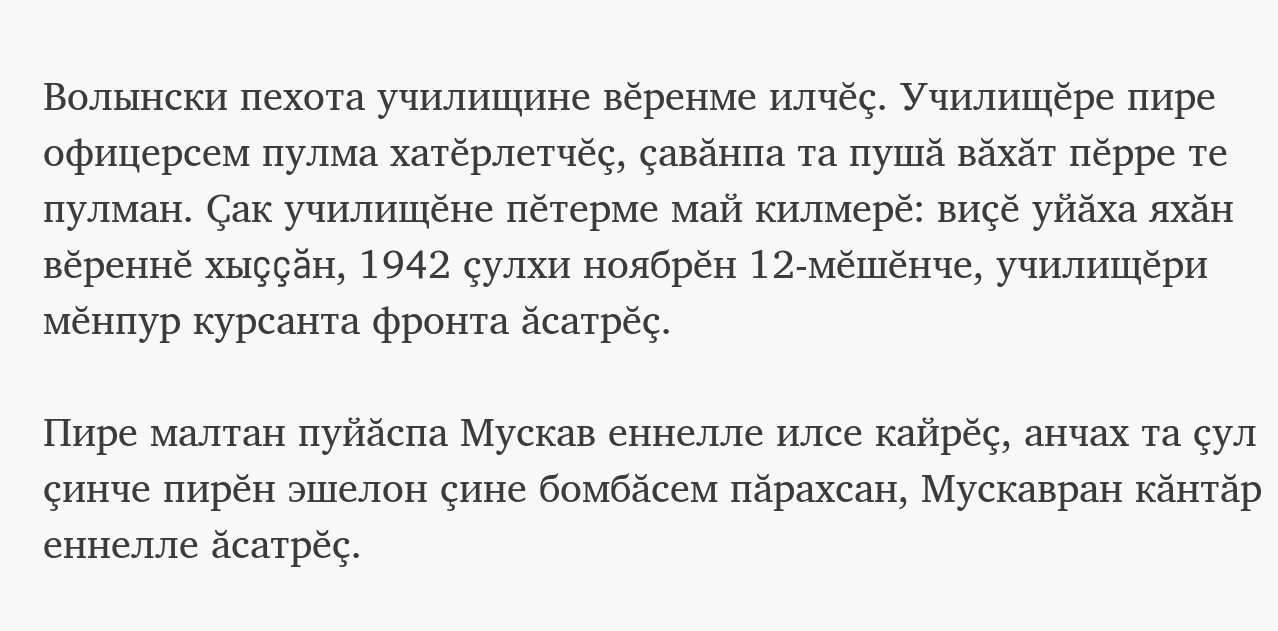Волынски пехота училищине вĕренме илчĕç. Училищĕре пире офицерсем пулма хатĕрлетчĕç, çавăнпа та пушă вăхăт пĕрре те пулман. Çак училищĕне пĕтерме май килмерĕ: виçĕ уйăха яхăн вĕреннĕ хыççăн, 1942 çулхи ноябрĕн 12-мĕшĕнче, училищĕри мĕнпур курсанта фронта ăсатрĕç.

Пире малтан пуйăспа Мускав еннелле илсе кайрĕç, анчах та çул çинче пирĕн эшелон çине бомбăсем пăрахсан, Мускавран кăнтăр еннелле ăсатрĕç.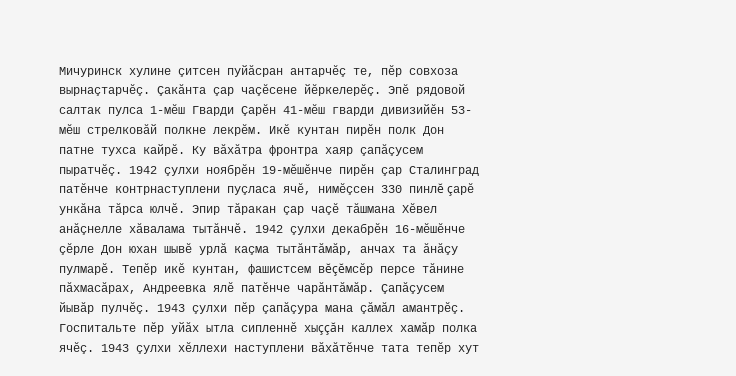Мичуринск хулине çитсен пуйăсран антарчĕç те, пĕр совхоза вырнаçтарчĕç. Çакăнта çар чаçĕсене йĕркелерĕç. Эпĕ рядовой салтак пулса 1-мĕш Гварди Çарĕн 41-мĕш гварди дивизийĕн 53-мĕш стрелковăй полкне лекрĕм. Икĕ кунтан пирĕн полк Дон патне тухса кайрĕ. Ку вăхăтра фронтра хаяр çапăçусем пыратчĕç. 1942 çулхи ноябрĕн 19-мĕшĕнче пирĕн çар Сталинград патĕнче контрнаступлени пуçласа ячĕ, нимĕçсен 330 пинлĕ çарĕ ункăна тăрса юлчĕ. Эпир тăракан çар чаçĕ тăшмана Хĕвел анăçнелле хăвалама тытăнчĕ. 1942 çулхи декабрĕн 16-мĕшĕнче çĕрле Дон юхан шывĕ урлă каçма тытăнтăмăр, анчах та ăнăçу пулмарĕ. Тепĕр икĕ кунтан, фашистсем вĕçĕмсĕр персе тăнине пăхмасăрах, Андреевка ялĕ патĕнче чарăнтăмăр. Çапăçусем йывăр пулчĕç. 1943 çулхи пĕр çапăçура мана çăмăл амантрĕç. Госпитальте пĕр уйăх ытла сипленнĕ хыççăн каллех хамăр полка ячĕç. 1943 çулхи хĕллехи наступлени вăхăтĕнче тата тепĕр хут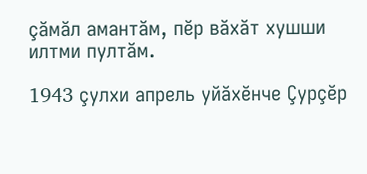çăмăл амантăм, пĕр вăхăт хушши илтми пултăм.

1943 çулхи апрель уйăхĕнче Çурçĕр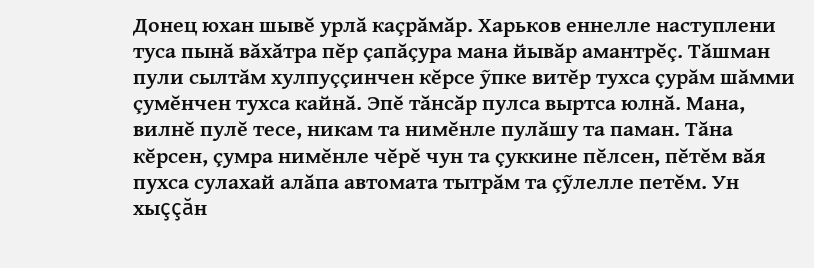Донец юхан шывĕ урлă каçрăмăр. Харьков еннелле наступлени туса пынă вăхăтра пĕр çапăçура мана йывăр амантрĕç. Тăшман пули сылтăм хулпуççинчен кĕрсе ỹпке витĕр тухса çурăм шăмми çумĕнчен тухса кайнă. Эпĕ тăнсăр пулса выртса юлнă. Мана, вилнĕ пулĕ тесе, никам та нимĕнле пулăшу та паман. Тăна кĕрсен, çумра нимĕнле чĕрĕ чун та çуккине пĕлсен, пĕтĕм вăя пухса сулахай алăпа автомата тытрăм та çỹлелле петĕм. Ун хыççăн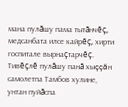мана пулăшу пама тытăнчĕç, медсанбата илсе кайрĕç, хирти госпитале вырнаçтарчĕç. Тивĕçлĕ пулăшу панă хыççăн самолетпа Тамбов хулине, унтан пуйăспа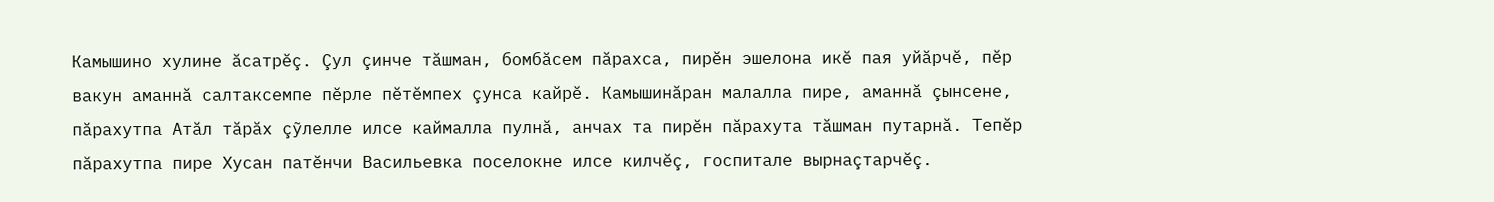Камышино хулине ăсатрĕç. Çул çинче тăшман, бомбăсем пăрахса, пирĕн эшелона икĕ пая уйăрчĕ, пĕр вакун аманнă салтаксемпе пĕрле пĕтĕмпех çунса кайрĕ. Камышинăран малалла пире, аманнă çынсене, пăрахутпа Атăл тăрăх çỹлелле илсе каймалла пулнă, анчах та пирĕн пăрахута тăшман путарнă. Тепĕр пăрахутпа пире Хусан патĕнчи Васильевка поселокне илсе килчĕç, госпитале вырнаçтарчĕç.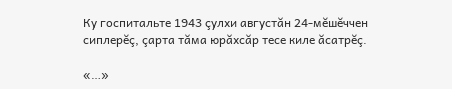Ку госпитальте 1943 çулхи августăн 24-мĕшĕччен сиплерĕç, çарта тăма юрăхсăр тесе киле ăсатрĕç.

«…»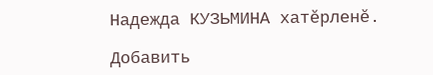Надежда КУЗЬМИНА хатĕрленĕ.

Добавить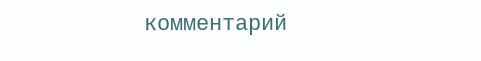комментарий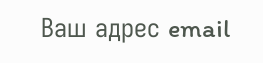Ваш адрес email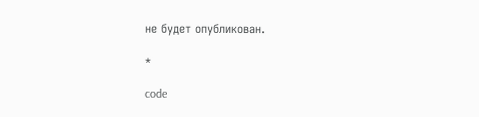не будет опубликован.

*

code